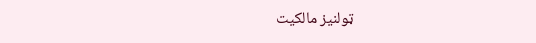ټولنيز مالکيت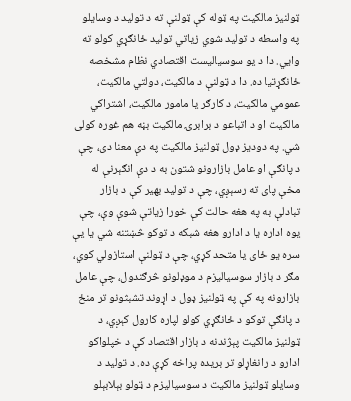ټولنيز مالکيت په ټوله کې ټولنې ته د توليد د وسايلو په واسطه د توليد شوي زياتي توليد ځانګړي کولو ته وايي. دا د يو سوسياليست اقتصادي نظام مشخصه ځانګړتيا ده. دا د ټولنې د مالکيت، دولتي مالکيت، عمومي مالکيت، د کارګر يا مامور مالکيت، اشتراکي مالکيت او د اتباعو د برابرۍ مالکيت بڼه هم غوره کولی شي. په دوديز ډول ټولنيز مالکيت په دې معنا دی، چې د پانګې او عامل بازارونو شتون به د دې انګېرنې له مخې پای ته رسېږي، چې د توليد بهير کې د بازار تبادلې به په هغه حالت کې خورا زياتې شوې وې، چې يوه اداره يا د ادارو هغه شبکه د توکو څښتنه شي يا يې سره يو ځای يا متحد کړي، چې د ټولنې استازولي کوي، مګر د بازار سوسياليزم د موډلونو څرګندول، چې عامل بازارونه په کې په ټولنيز ډول د اړوند تشبثونو تر منځ د پانګې توکو د ځانګړي کولو لپاره کارول کېږي، د ټولنيز مالکيت پېژندنه د بازار اقتصاد کې د خپلواکو ادارو د رانغاړلو تر بريده پراخه کړې ده. د توليد د وسايلو ټولنيز مالکيت د سوسياليزم د ټولو بېلابېلو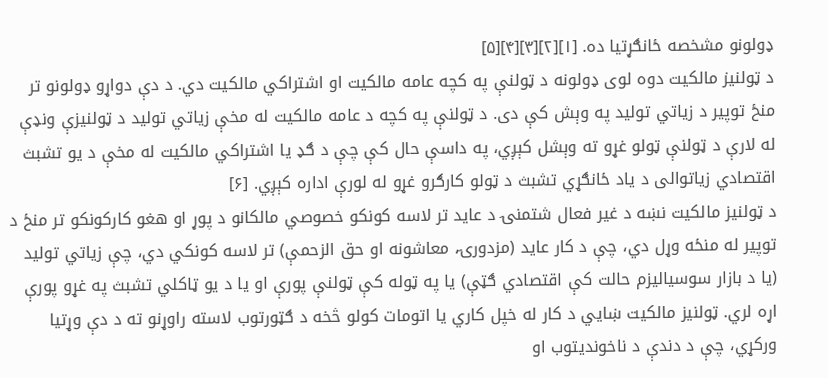ډولونو مشخصه ځانګړتيا ده. [۱][۲][۳][۴][۵]
د ټولنيز مالکيت دوه لوی ډولونه د ټولنې په کچه عامه مالکيت او اشتراکي مالکيت دي. د دې دواړو ډولونو تر منځ توپير د زياتي توليد په وېش کې دی. د ټولنې په کچه د عامه مالکيت له مخې زياتي توليد د ټولنيزې ونډې له لارې د ټولنې ټولو غړو ته وېشل کېږي، په داسې حال کې چې د ګډ يا اشتراکي مالکيت له مخې د يو تشبث اقتصادي زياتوالی د ياد ځانګړي تشبث د ټولو کارګرو غړو له لورې اداره کېږي. [۶]
د ټولنيز مالکيت نښه د غير فعال شتمنۍ د عايد تر لاسه کونکو خصوصي مالکانو د پوړ او هغو کارکونکو تر منځ د توپير له منځه وړل دي، چې د کار عايد (مزدورۍ، معاشونه او حق الزحمې) تر لاسه کونکي دي، چې زياتي توليد (يا د بازار سوسياليزم حالت کې اقتصادي ګټې) يا په ټوله کې ټولنې پورې او يا د يو ټاکلي تشبث په غړو پورې اړه لري. ټولنيز مالکيت ښايي د کار له خپل کاري يا اتومات کولو څخه د ګټورتوب لاسته راوړنو ته د دې وړتيا ورکړي، چې د دندې د ناخونديتوب او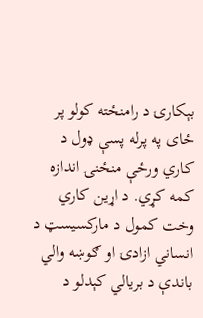بېکارۍ د رامنځته کولو پر ځای په پرله پسې ډول د کاري ورځې منځنۍ اندازه کمه کړي. د اړين کاري وخت کمول د مارکسيسټ د انساني ازادۍ او ګوښه والي باندې د بريالي کېدلو د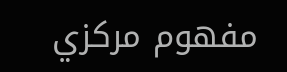مفهوم مرکزي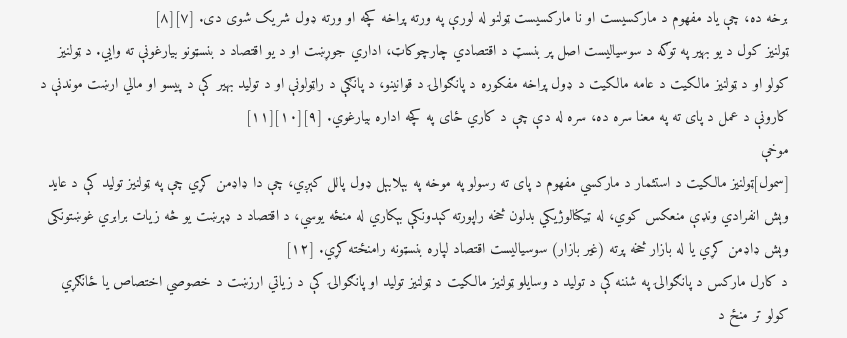برخه ده، چې ياد مفهوم د مارکسيست او نا مارکسيست ټولنو له لورې په ورته پراخه کچه او ورته ډول شريک شوی دی. [۷][۸]
ټولنيز کول د يو بهير په توګه د سوسياليست اصل پر بنسټ د اقتصادي چارچوکاټ، اداري جوړښت او د يو اقتصاد د بنسټونو بيارغونې ته وايي. د ټولنيز کولو او د ټولنيز مالکيت د عامه مالکيت د ډول پراخه مفکوره د پانګوالۍ د قوانينو، د پانګې د راټولونې او د توليد بهير کې د پيسو او مالي ارښت موندنې د کارونې د عمل د پای ته په معنا سره ده، سره له دې چې د کاري ځای په کچه اداره بيارغوي. [۹][۱۰][۱۱]
موخې
[سمول]ټولنيز مالکيت د استثمار د مارکسي مفهوم د پای ته رسولو په موخه په بېلابېل ډول پالل کېږي، چې دا ډاډمن کړي چې په ټولنيز توليد کې د عايد وېش انفرادي ونډې منعکس کوي، له ټيکنالوژيکي بدلون څخه راپورته کېدونکې بېکاري له منځه يوسي، د اقتصاد د ډېرښت يو څه زيات برابري غوښتونکی وېش ډاډمن کړي يا له بازار څخه پرته (غير بازار) سوسياليست اقتصاد لپاره بنسټونه رامنځته کړي. [۱۲]
د کارل مارکس د پانګوالۍ په شننه کې د توليد د وسايلو ټولنيز مالکيت د ټولنيز توليد او پانګوالۍ کې د زياتي ارزښت د خصوصي اختصاص يا ځانګړي کولو تر منځ د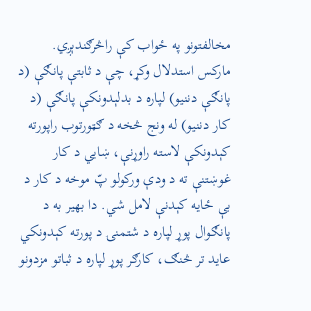مخالفتونو په ځواب کې راڅرګندېږي. مارکس استدلال وکړ، چې د ثابتې پانګې (د پانګې دننيو) لپاره د بدلېدونکې پانګې (د کار دننيو) له ونج څخه د ګټورتوب راپورته کېدونکې لاسته راوړنې، ښايي د کار غوښتنې ته د ودې ورکولو پّ موخه د کار د بې ځايه کېدنې لامل شي. دا بهير به د پانګوال پوړ لپاره د شتمنۍ د پورته کېدونکي عايد تر څنګ، کارګر پوړ لپاره د ثباتو مزدونو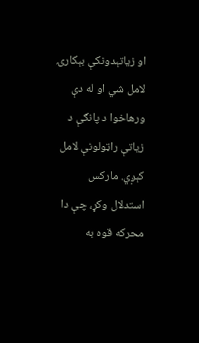او زياتېدونکې بېکارۍ لامل شي او له دې ورهاخوا د پانګې د زياتې راټولونې لامل کېږي. مارکس استدلال وکړ، چې دا محرکه قوه به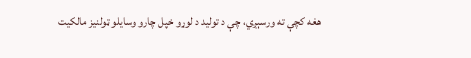هغه کچې ته ورسېږي، چې د توليد د لوړو خپل چارو وسايلو ټولنيز مالکيت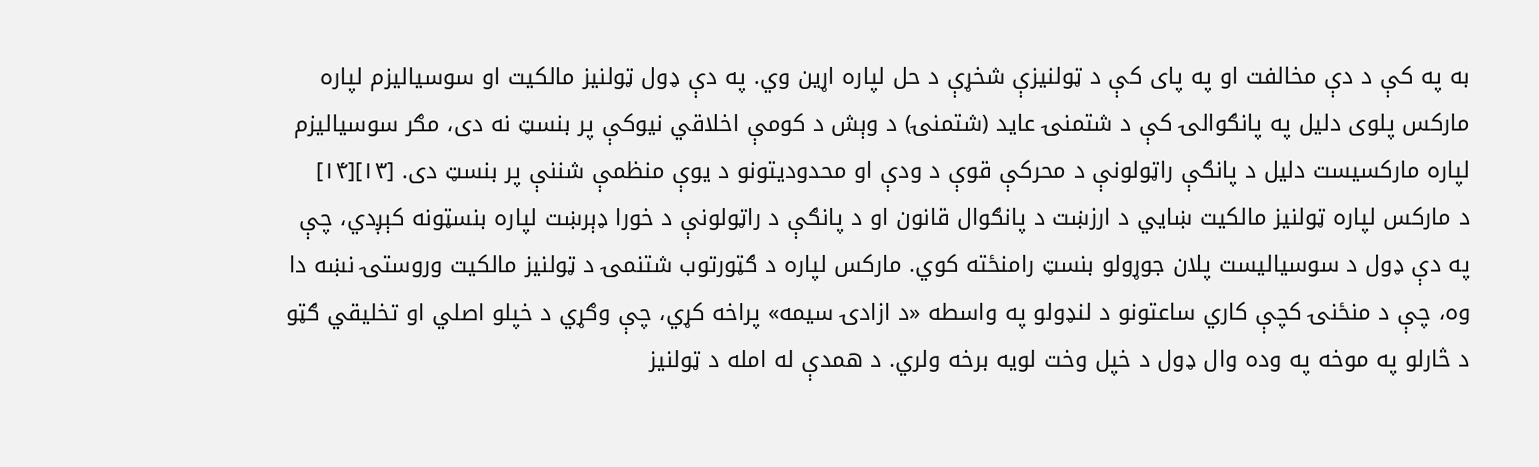به په کې د دې مخالفت او په پای کې د ټولنيزې شخړې د حل لپاره اړين وي. په دې ډول ټولنيز مالکيت او سوسياليزم لپاره مارکس پلوی دليل په پانګوالۍ کې د شتمنۍ عايد (شتمنۍ) د وېش د کومې اخلاقي نيوکې پر بنسټ نه دی، مګر سوسياليزم لپاره مارکسيست دليل د پانګې راټولونې د محرکې قوې د ودې او محدوديتونو د يوې منظمې شننې پر بنسټ دی. [۱۳][۱۴]
د مارکس لپاره ټولنيز مالکيت ښايي د ارزښت د پانګوال قانون او د پانګې د راټولونې د خورا ډېرښت لپاره بنسټونه کېږدي، چې په دې ډول د سوسياليست پلان جوړولو بنسټ رامنځته کوي. مارکس لپاره د ګټورتوب شتنمۍ د ټولنيز مالکيت وروستۍ نښه دا وه، چې د منځنۍ کچې کاري ساعتونو د لنډولو په واسطه «د ازادۍ سيمه» پراخه کړي، چې وګړي د خپلو اصلي او تخليقي ګټو د څارلو په موخه په وده وال ډول د خپل وخت لويه برخه ولري. د همدې له امله د ټولنيز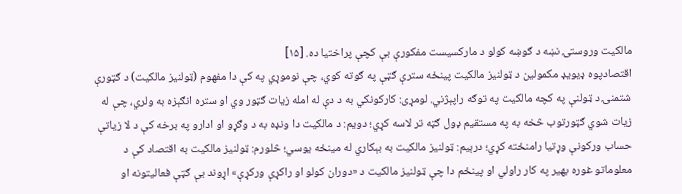مالکيت وروستۍ نښه د ګوښه کولو د مارکسيست مفکورې بې کچې پراختيا ده. [۱۵]
اقتصادپوه ډيويډ مکمولين د ټولنيز مالکيت پينځه سترې ګټې په ګوته کوي، چې نوموړي په کې دا مفهوم (ټولنيز مالکيت) د ګټورې شتمنۍ د ټولنې په کچه مالکيت په توګه راپېژني. لومړی: کارکونکي به د دې له امله زيات ګټور وي او ستره انګېزه به ولري، چې له زيات شوي ګټورتوب څخه به په مستقيم ډول ګټه تر لاسه کړي؛ دويم: د مالکيت دا ونډه به د وګړو او ادارو په برخه کې د لا زياتې حساب ورکونې وړتيا رامنځته کړي؛ درېيم: ټولنيز مالکيت به بېکاري له مينځه يوسي؛ څلورم: ټولنيز مالکيت به اقتصاد کې د معلوماتو غوره بهير په کار راولي او پينځم دا چې ټولنيز مالکيت د «دوران کولو او راکړې ورکړې» اړوند بې ګټې فعاليتونه او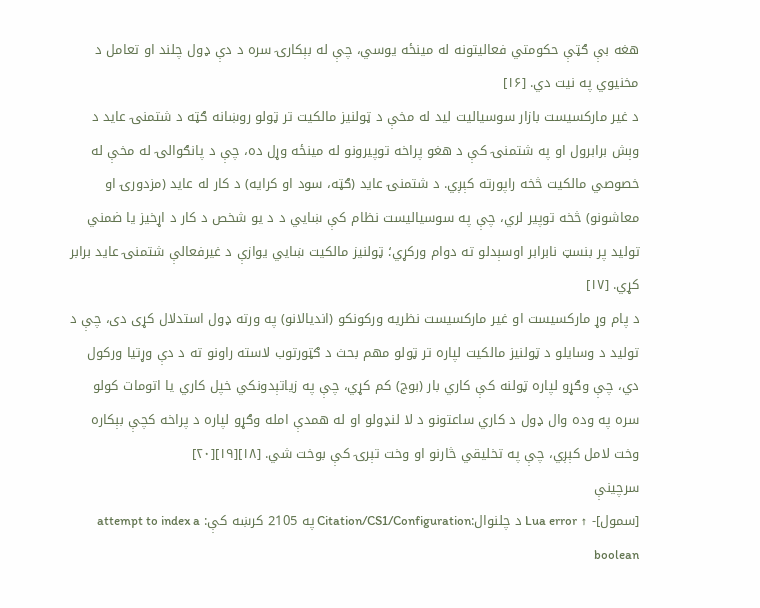هغه بې ګټې حکومتي فعاليتونه له مينځه يوسي، چې له بېکارۍ سره د دې ډول چلند او تعامل د مخنيوي په نيت دي. [۱۶]
د غير مارکسيست بازار سوسياليت ليد له مخې د ټولنيز مالکيت تر ټولو روښانه ګټه د شتمنۍ عايد د وېش برابرول او په شتمنۍ کې د هغو پراخه توپيرونو له مينځه وړل ده، چې د پانګوالۍ له مخې له خصوصي مالکيت څخه راپورته کېږي. د شتمنۍ عايد (ګټه، سود او کرايه) د کار له عايد (مزدورۍ او معاشونو) څخه توپير لري، چې په سوسياليست نظام کې ښايي د د يو شخص د کار د اړخيز يا ضمني توليد پر بنسټ نابرابر اوسېدلو ته دوام ورکړي؛ ټولنيز مالکيت ښايي يوازې د غيرفعالې شتمنۍ عايد برابر کړي. [۱۷]
د پام وړ مارکسيست او غير مارکسيست نظريه ورکونکو (انديالانو) په ورته ډول استدلال کړی دی، چې د توليد د وسايلو د ټولنيز مالکيت لپاره تر ټولو مهم بحث د ګټورتوب لاسته راونو ته د دې وړتيا ورکول دي، چې وګړو لپاره ټولنه کې کاري بار (بوج) کم کړي، چې په زياتېدونکي خپل کاري يا اتومات کولو سره په وده وال ډول د کاري ساعتونو د لا لنډولو او له همدې امله وګړو لپاره د پراخه کچې بېکاره وخت لامل کېږي، چې په تخليقي څارنو او وخت تېرۍ کې بوخت شي. [۱۸][۱۹][۲۰]
سرچينې
[سمول]- ↑ Lua error د چلنوال:Citation/CS1/Configuration په 2105 کرښه کې: attempt to index a boolean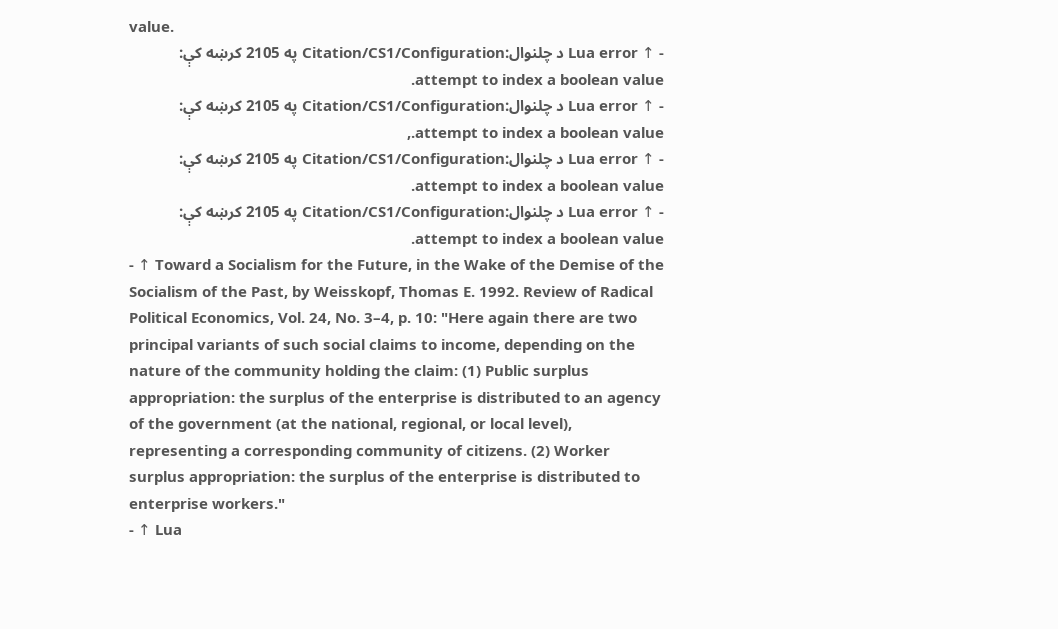value.
- ↑ Lua error د چلنوال:Citation/CS1/Configuration په 2105 کرښه کې: attempt to index a boolean value.
- ↑ Lua error د چلنوال:Citation/CS1/Configuration په 2105 کرښه کې: attempt to index a boolean value.,
- ↑ Lua error د چلنوال:Citation/CS1/Configuration په 2105 کرښه کې: attempt to index a boolean value.
- ↑ Lua error د چلنوال:Citation/CS1/Configuration په 2105 کرښه کې: attempt to index a boolean value.
- ↑ Toward a Socialism for the Future, in the Wake of the Demise of the Socialism of the Past, by Weisskopf, Thomas E. 1992. Review of Radical Political Economics, Vol. 24, No. 3–4, p. 10: "Here again there are two principal variants of such social claims to income, depending on the nature of the community holding the claim: (1) Public surplus appropriation: the surplus of the enterprise is distributed to an agency of the government (at the national, regional, or local level), representing a corresponding community of citizens. (2) Worker surplus appropriation: the surplus of the enterprise is distributed to enterprise workers."
- ↑ Lua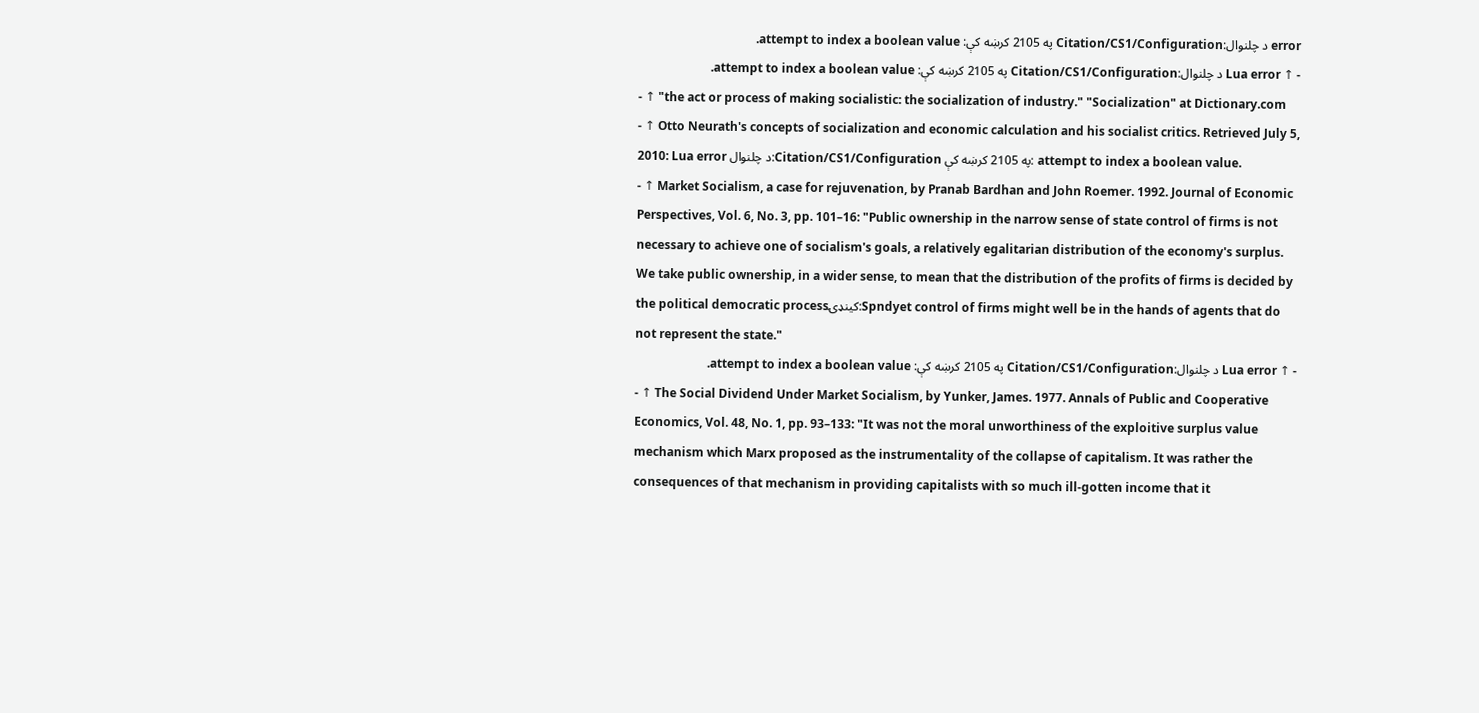error د چلنوال:Citation/CS1/Configuration په 2105 کرښه کې: attempt to index a boolean value.
- ↑ Lua error د چلنوال:Citation/CS1/Configuration په 2105 کرښه کې: attempt to index a boolean value.
- ↑ "the act or process of making socialistic: the socialization of industry." "Socialization" at Dictionary.com
- ↑ Otto Neurath's concepts of socialization and economic calculation and his socialist critics. Retrieved July 5, 2010: Lua error د چلنوال:Citation/CS1/Configuration په 2105 کرښه کې: attempt to index a boolean value.
- ↑ Market Socialism, a case for rejuvenation, by Pranab Bardhan and John Roemer. 1992. Journal of Economic Perspectives, Vol. 6, No. 3, pp. 101–16: "Public ownership in the narrow sense of state control of firms is not necessary to achieve one of socialism's goals, a relatively egalitarian distribution of the economy's surplus. We take public ownership, in a wider sense, to mean that the distribution of the profits of firms is decided by the political democratic processکينډۍ:Spndyet control of firms might well be in the hands of agents that do not represent the state."
- ↑ Lua error د چلنوال:Citation/CS1/Configuration په 2105 کرښه کې: attempt to index a boolean value.
- ↑ The Social Dividend Under Market Socialism, by Yunker, James. 1977. Annals of Public and Cooperative Economics, Vol. 48, No. 1, pp. 93–133: "It was not the moral unworthiness of the exploitive surplus value mechanism which Marx proposed as the instrumentality of the collapse of capitalism. It was rather the consequences of that mechanism in providing capitalists with so much ill-gotten income that it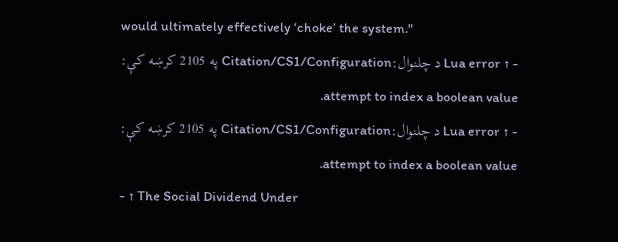would ultimately effectively ‘choke’ the system."
- ↑ Lua error د چلنوال:Citation/CS1/Configuration په 2105 کرښه کې: attempt to index a boolean value.
- ↑ Lua error د چلنوال:Citation/CS1/Configuration په 2105 کرښه کې: attempt to index a boolean value.
- ↑ The Social Dividend Under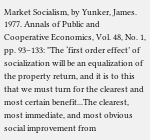Market Socialism, by Yunker, James. 1977. Annals of Public and Cooperative Economics, Vol. 48, No. 1, pp. 93–133: "The ‘first order effect’ of socialization will be an equalization of the property return, and it is to this that we must turn for the clearest and most certain benefit...The clearest, most immediate, and most obvious social improvement from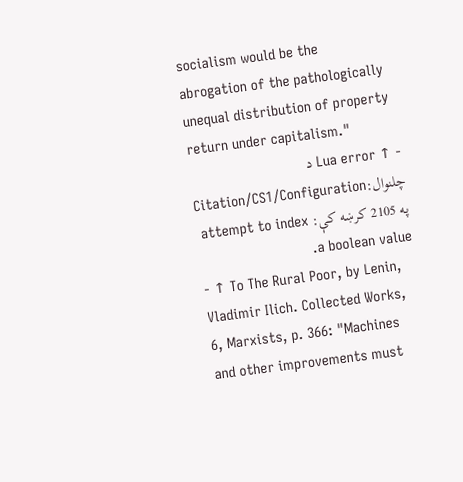socialism would be the abrogation of the pathologically unequal distribution of property return under capitalism."
- ↑ Lua error د چلنوال:Citation/CS1/Configuration په 2105 کرښه کې: attempt to index a boolean value.
- ↑ To The Rural Poor, by Lenin, Vladimir Ilich. Collected Works, 6, Marxists, p. 366: "Machines and other improvements must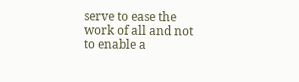serve to ease the work of all and not to enable a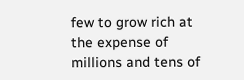few to grow rich at the expense of millions and tens of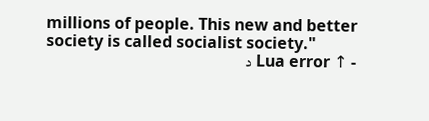millions of people. This new and better society is called socialist society."
- ↑ Lua error د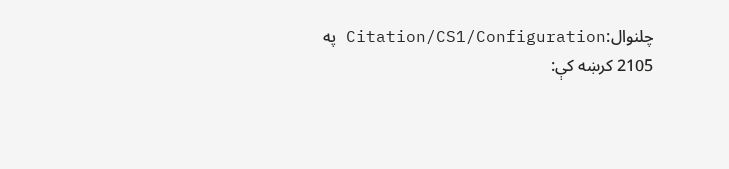چلنوال:Citation/CS1/Configuration په 2105 کرښه کې: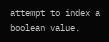attempt to index a boolean value.